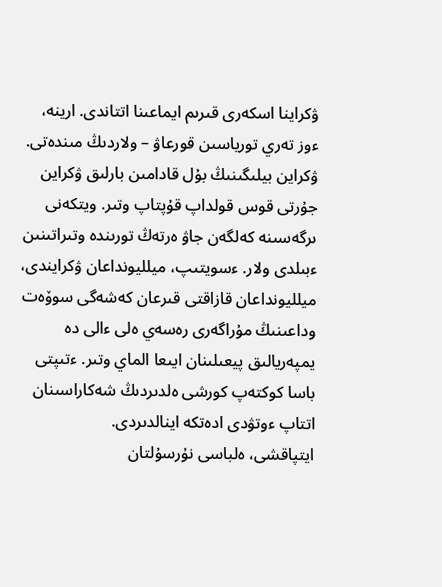ۋكراينا اسكەرى قىرىم ايماعىنا اتتاندى. ارينە، ءوز تەري تورياسىن قورعاۋ – ولاردىڭ مىندەتى. ۋكراين بيلىگىنىڭ بۇل قادامىن بارلىق ۋكراين جۇرتى قوس قولداپ قۇپتاپ وتىر. ويتكەنى ىرگەسىنە كەلگەن جاۋ ەرتەڭ تورىندە وتىراتىنىن ءبىلدى ولار. ءسويتىپ، ميلليونداعان ۋكرايندى، ميلليونداعان قازاقتى قىرعان كەشەگى سوۆەت وداعىنىڭ مۇراگەرى رەسەي ەلى ءالى دە يمپەريالىق پيعىلىنان ايىعا الماي وتىر. ءتىپتى باسا كوكتەپ كورشى ەلدىردىڭ شەكاراسىنان اتتاپ ءوتۋدى ادەتكە اينالدىردى.
ايتپاقشى، ەلباسى نۇرسۇلتان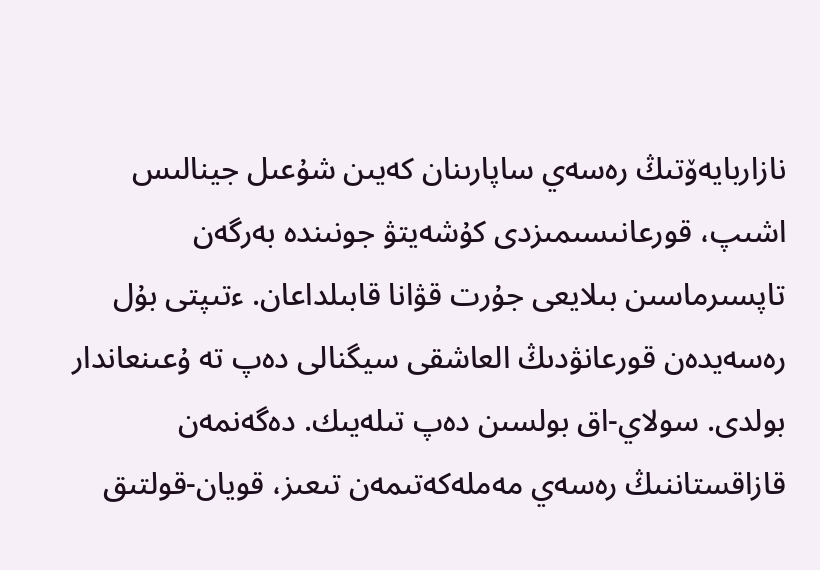نازاربايەۆتىڭ رەسەي ساپارىنان كەيىن شۇعىل جينالىس اشىپ، قورعانىسىمىزدى كۇشەيتۋ جونىندە بەرگەن تاپسىرماسىن بىلايعى جۇرت قۋانا قابىلداعان. ءتىپتى بۇل رەسەيدەن قورعانۋدىڭ العاشقى سيگنالى دەپ تە ۇعىنعاندار بولدى. سولاي-اق بولسىن دەپ تىلەيىك. دەگەنمەن قازاقستاننىڭ رەسەي مەملەكەتىمەن تىعىز، قويان-قولتىق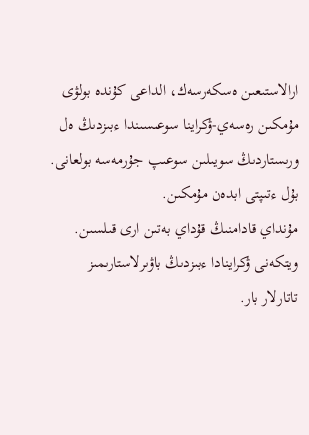ارالاستىعىن ەسكەرسەك، الداعى كۇندە بولۋى مۇمكىن رەسەي-ۋكراينا سوعىسىندا ءبىزدىڭ ەل ورىستاردىڭ سويىلىن سوعىپ جۇرمەسە بولعانى. بۇل ءتىپتى ابدەن مۇمكىن.
مۇنداي قادامنىڭ قۇداي بەتىن ارى قىلسىن. ويتكەنى ۋكراينادا ءبىزدىڭ باۋىرلاستارىمىز تاتارلار بار.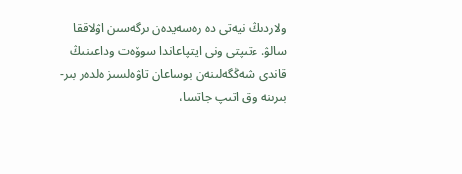ولاردىڭ نيەتى دە رەسەيدەن ىرگەسىن اۋلاققا سالۋ. ءتىپتى ونى ايتپاعاندا سوۆەت وداعىنىڭ قاندى شەڭگەلىنەن بوساعان تاۋەلسىز ەلدەر بىر-بىرىنە وق اتىپ جاتسا،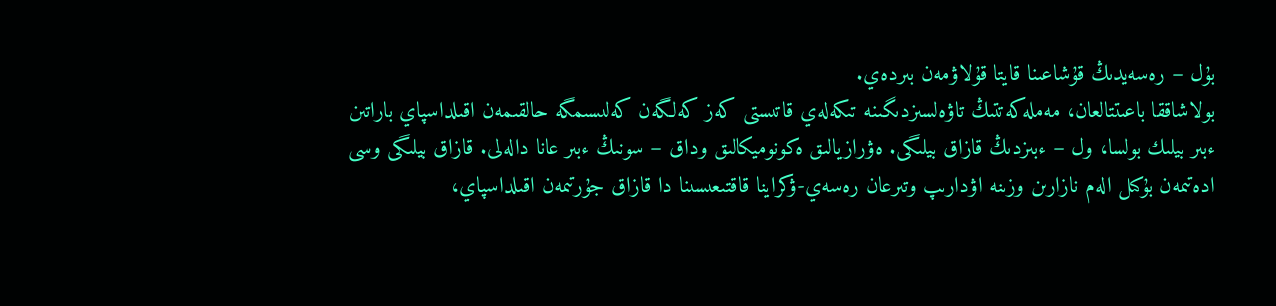بۇل – رەسەيدىڭ قۇشاعىنا قايتا قۇلاۋمەن بىردەي.
بولاشاققا باعىتتالعان، مەملەكەتتىڭ تاۋەلسىزدىگىنە تىكەلەي قاتىستى كەز كەلگەن كەلىسىمگە حالقىمەن اقىلداسپاي باراتىن ءبىر بيلىك بولسا، ول – ءبىزدىڭ قازاق بيلىگى. ەۋرازيالىق ەكونوميكالىق وداق – سونىڭ ءبىر عانا دالەلى. قازاق بيلىگى وسى ادەتىمەن بۇكىل الەم نازارىن وزىنە اۋدارىپ وتىرعان رەسەي-ۋكراينا قاقتىعىسىنا دا قازاق جۇرتىمەن اقىلداسپاي،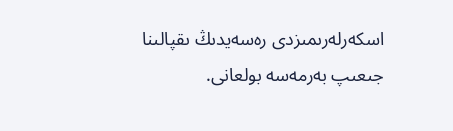اسكەرلەرىمىزدى رەسەيدىڭ ىقپالىنا جىعىپ بەرمەسە بولعانى.